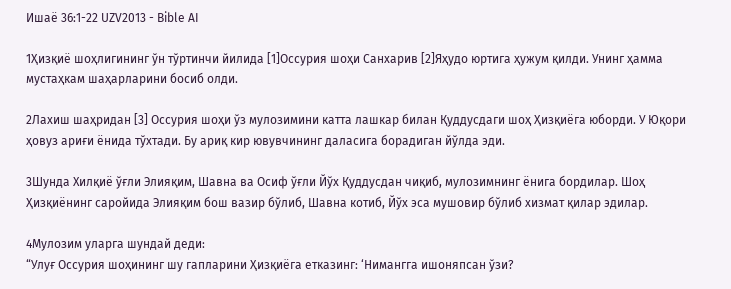Ишаё 36:1-22 UZV2013 - Bible AI

1Ҳизқиё шоҳлигининг ўн тўртинчи йилида [1]Оссурия шоҳи Санхарив [2]Яҳудо юртига ҳужум қилди. Унинг ҳамма мустаҳкам шаҳарларини босиб олди.

2Лахиш шаҳридан [3] Оссурия шоҳи ўз мулозимини катта лашкар билан Қуддусдаги шоҳ Ҳизқиёга юборди. У Юқори ҳовуз ариғи ёнида тўхтади. Бу ариқ кир ювувчининг даласига борадиган йўлда эди.

3Шунда Хилқиё ўғли Элияқим, Шавна ва Осиф ўғли Йўх Қуддусдан чиқиб, мулозимнинг ёнига бордилар. Шоҳ Ҳизқиёнинг саройида Элияқим бош вазир бўлиб, Шавна котиб, Йўх эса мушовир бўлиб хизмат қилар эдилар.

4Мулозим уларга шундай деди:
“Улуғ Оссурия шоҳининг шу гапларини Ҳизқиёга етказинг: ‘Нимангга ишоняпсан ўзи?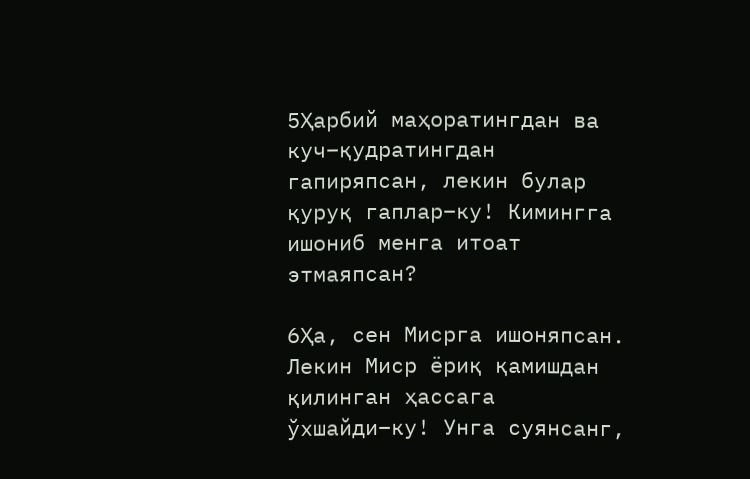5Ҳарбий маҳоратингдан ва куч–қудратингдан гапиряпсан, лекин булар қуруқ гаплар–ку! Кимингга ишониб менга итоат этмаяпсан?

6Ҳа, сен Мисрга ишоняпсан. Лекин Миср ёриқ қамишдан қилинган ҳассага ўхшайди–ку! Унга суянсанг,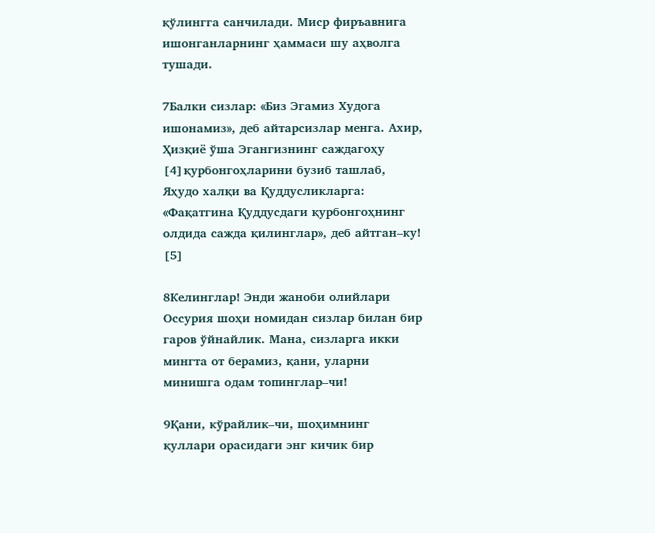қўлингга санчилади. Миср фиръавнига ишонганларнинг ҳаммаси шу аҳволга тушади.

7Балки сизлар: «Биз Эгамиз Худога ишонамиз», деб айтарсизлар менга. Ахир, Ҳизқиё ўша Эгангизнинг саждагоҳу [4]қурбонгоҳларини бузиб ташлаб, Яҳудо халқи ва Қуддусликларга: «Фақатгина Қуддусдаги қурбонгоҳнинг олдида сажда қилинглар», деб айтган–ку! [5]

8Келинглар! Энди жаноби олийлари Оссурия шоҳи номидан сизлар билан бир гаров ўйнайлик. Мана, сизларга икки мингта от берамиз, қани, уларни минишга одам топинглар–чи!

9Қани, кўрайлик–чи, шоҳимнинг қуллари орасидаги энг кичик бир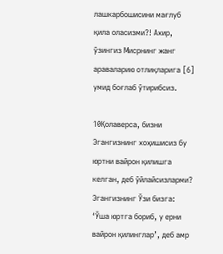лашкарбошисини мағлуб қила оласизми?! Ахир, ўзингиз Мисрнинг жанг араваларию отлиқларига [6] умид боғлаб ўтирибсиз.

10Қолаверса, бизни Эгангизнинг хоҳишисиз бу юртни вайрон қилишга келган, деб ўйлайсизларми? Эгангизнинг Ўзи бизга: ‘Ўша юртга бориб, у ерни вайрон қилинглар’, деб амр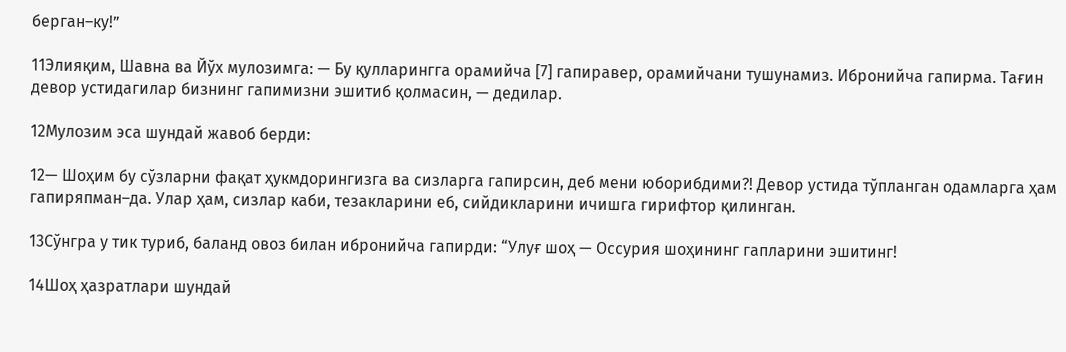берган–ку!”

11Элияқим, Шавна ва Йўх мулозимга: — Бу қулларингга орамийча [7] гапиравер, орамийчани тушунамиз. Ибронийча гапирма. Тағин девор устидагилар бизнинг гапимизни эшитиб қолмасин, — дедилар.

12Мулозим эса шундай жавоб берди:

12— Шоҳим бу сўзларни фақат ҳукмдорингизга ва сизларга гапирсин, деб мени юборибдими?! Девор устида тўпланган одамларга ҳам гапиряпман–да. Улар ҳам, сизлар каби, тезакларини еб, сийдикларини ичишга гирифтор қилинган.

13Сўнгра у тик туриб, баланд овоз билан ибронийча гапирди: “Улуғ шоҳ — Оссурия шоҳининг гапларини эшитинг!

14Шоҳ ҳазратлари шундай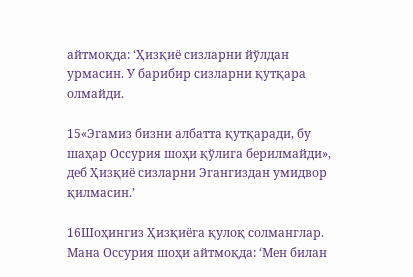айтмоқда: ‘Ҳизқиё сизларни йўлдан урмасин. У барибир сизларни қутқара олмайди.

15«Эгамиз бизни албатта қутқаради, бу шаҳар Оссурия шоҳи қўлига берилмайди», деб Ҳизқиё сизларни Эгангиздан умидвор қилмасин.’

16Шоҳингиз Ҳизқиёга қулоқ солманглар. Мана Оссурия шоҳи айтмоқда: ‘Мен билан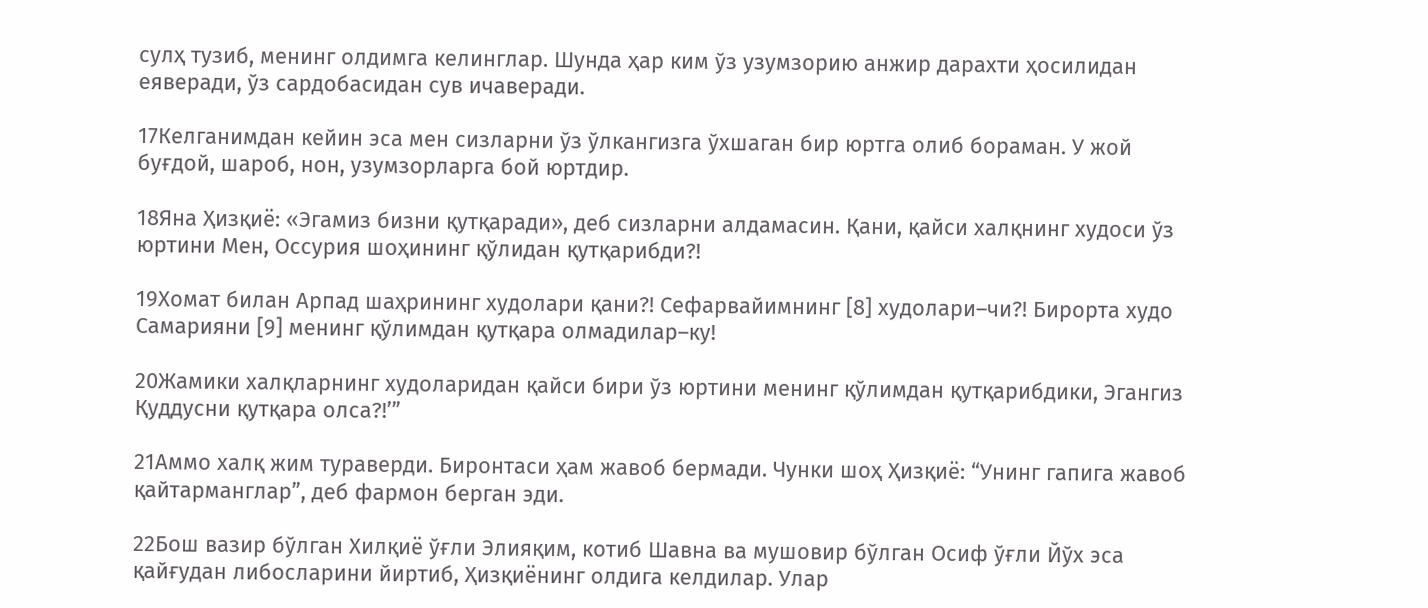сулҳ тузиб, менинг олдимга келинглар. Шунда ҳар ким ўз узумзорию анжир дарахти ҳосилидан еяверади, ўз сардобасидан сув ичаверади.

17Келганимдан кейин эса мен сизларни ўз ўлкангизга ўхшаган бир юртга олиб бораман. У жой буғдой, шароб, нон, узумзорларга бой юртдир.

18Яна Ҳизқиё: «Эгамиз бизни қутқаради», деб сизларни алдамасин. Қани, қайси халқнинг худоси ўз юртини Мен, Оссурия шоҳининг қўлидан қутқарибди?!

19Хомат билан Арпад шаҳрининг худолари қани?! Сефарвайимнинг [8] худолари–чи?! Бирорта худо Самарияни [9] менинг қўлимдан қутқара олмадилар–ку!

20Жамики халқларнинг худоларидан қайси бири ўз юртини менинг қўлимдан қутқарибдики, Эгангиз Қуддусни қутқара олса?!’”

21Аммо халқ жим тураверди. Биронтаси ҳам жавоб бермади. Чунки шоҳ Ҳизқиё: “Унинг гапига жавоб қайтарманглар”, деб фармон берган эди.

22Бош вазир бўлган Хилқиё ўғли Элияқим, котиб Шавна ва мушовир бўлган Осиф ўғли Йўх эса қайғудан либосларини йиртиб, Ҳизқиёнинг олдига келдилар. Улар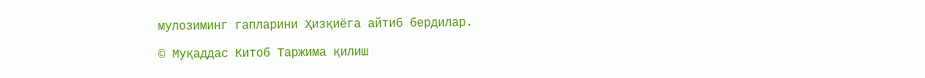мулозиминг гапларини Ҳизқиёга айтиб бердилар.

© Муқаддас Китоб Таржима қилиш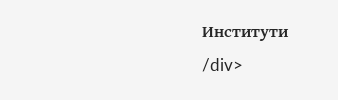Институти
/div>